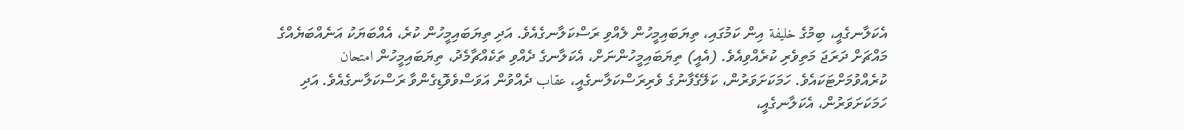އެކަލާނގެއީ، ބިމުގެ خليفة އިން ކަމުގައި، ތިޔަބައިމީހުން ލެއްވި ރަސްކަލާނގެއެވެ. އަދި ތިޔަބައިމީހުން ކުރެ، އެއްބަޔަކު އަނެއްބަޔެއްގެ މައްޗަށް ދަރަޖަ މަތިވެރި ކުރެއްވިއެވެ. (އެއީ) ތިޔަބައިމީހުންނަށް، އެކަލާނގެ ދެއްވި ތަކެއްޗާމެދު، ތިޔަބައިމީހުން امتحان ކުރެއްވުމަށްޓަކައެވެ. ހަމަކަށަވަރުން، ކަލޭގެފާނުގެ ވެރިރަސްކަލާނގެއީ، عقاب ދެއްވުން އަވަސްވެވޮޑިގެންވާ ރަސްކަލާނގެއެވެ. އަދި ހަމަކަށަވަރުން، އެކަލާނގެއީ،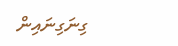ގިނަގިނައިން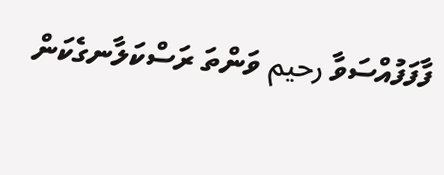ފާފަފުއްސަވާ رحيم ވަންތަ ރަސްކަލާނގެކަން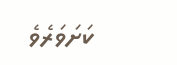ކަށަވަރެވެ